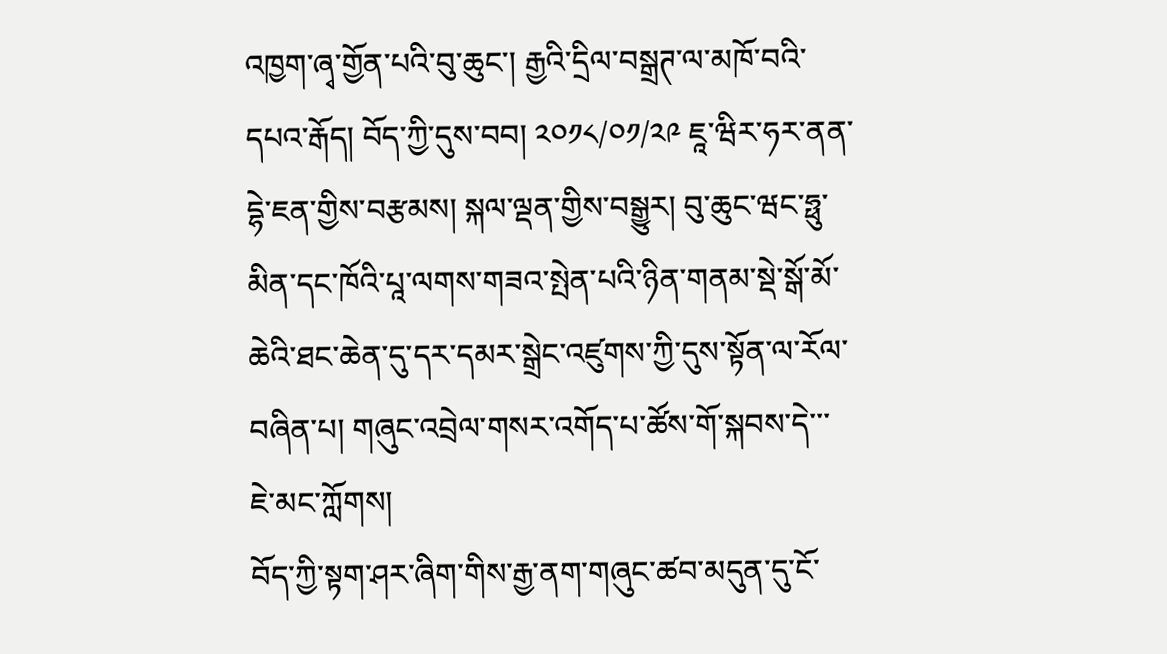འཁྱག་ཞྭ་གྱོན་པའི་བུ་ཆུང་། རྒྱའི་དྲིལ་བསྒྲཊ་ལ་མཁོ་བའི་དཔའ་རྒོད། བོད་ཀྱི་དུས་བབ། ༢༠༡༨/༠༡/༢༩ ཇཱ་ཝིར་ཧར་ནན་དྷེ་ཇན་གྱིས་བརྩམས། སྐལ་ལྡན་གྱིས་བསྒྱུར། བུ་ཆུང་ཝང་ཧྥུ་མིན་དང་ཁོའི་པཱ་ལགས་གཟའ་སྤེན་པའི་ཉིན་གནམ་སྡེ་སྒོ་མོ་ཆེའི་ཐང་ཆེན་དུ་དར་དམར་སྒྲེང་འཛུགས་ཀྱི་དུས་སྟོན་ལ་རོལ་བཞིན་པ། གཞུང་འབྲེལ་གསར་འགོད་པ་ཚོས་གོ་སྐབས་དེ་་་ ཇེ་མང་ཀློགས།
བོད་ཀྱི་སྟག་ཤར་ཞིག་གིས་རྒྱ་ནག་གཞུང་ཚབ་མདུན་དུ་ངོ་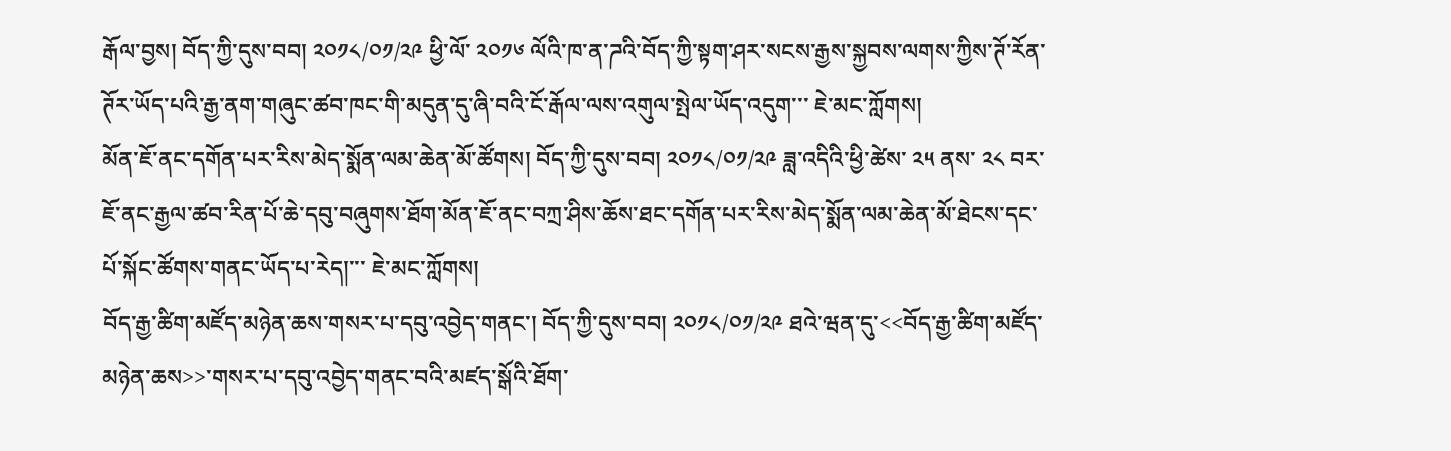རྒོལ་བྱས། བོད་ཀྱི་དུས་བབ། ༢༠༡༨/༠༡/༢༩ ཕྱི་ལོ་ ༢༠༡༦ ལོའི་ཁ་ན་ཌའི་བོད་ཀྱི་སྟག་ཤར་སངས་རྒྱས་སྐྱབས་ལགས་ཀྱིས་ཊོ་རོན་ཊོར་ཡོད་པའི་རྒྱ་ནག་གཞུང་ཚབ་ཁང་གི་མདུན་དུ་ཞི་བའི་ངོ་རྒོལ་ལས་འགུལ་སྤེལ་ཡོད་འདུག་་་ ཇེ་མང་ཀློགས།
མོན་ཇོ་ནང་དགོན་པར་རིས་མེད་སྨོན་ལམ་ཆེན་མོ་ཚོགས། བོད་ཀྱི་དུས་བབ། ༢༠༡༨/༠༡/༢༩ ཟླ་འདིའི་ཕྱི་ཚེས་ ༢༥ ནས་ ༢༨ བར་ཇོ་ནང་རྒྱལ་ཚབ་རིན་པོ་ཆེ་དབུ་བཞུགས་ཐོག་མོན་ཇོ་ནང་བཀྲ་ཤིས་ཆོས་ཐང་དགོན་པར་རིས་མེད་སྨོན་ལམ་ཆེན་མོ་ཐེངས་དང་པོ་སྐོང་ཚོགས་གནང་ཡོད་པ་རེད།་་་ ཇེ་མང་ཀློགས།
བོད་རྒྱ་ཚིག་མཛོད་མཉེན་ཆས་གསར་པ་དབུ་འབྱེད་གནང་། བོད་ཀྱི་དུས་བབ། ༢༠༡༨/༠༡/༢༩ ཐའེ་ཝན་དུ་<<བོད་རྒྱ་ཚིག་མཛོད་མཉེན་ཆས>>་གསར་པ་དབུ་འབྱེད་གནང་བའི་མཛད་སྒོའི་ཐོག་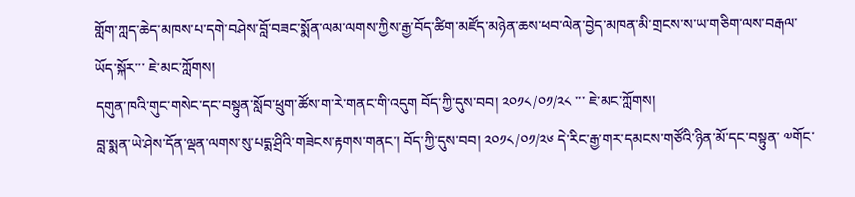གློག་ཀླད་ཆེད་མཁས་པ་དགེ་བཤེས་བློ་བཟང་སྨོན་ལམ་ལགས་ཀྱིས་རྒྱ་བོད་ཚིག་མཛོད་མཉེན་ཆས་ཕབ་ལེན་བྱེད་མཁན་མི་གྲངས་ས་ཡ་གཅིག་ལས་བརྒལ་ཡོད་སྐོར་་་ ཇེ་མང་ཀློགས།
དགུན་ཁའི་གུང་གསེང་དང་བསྟུན་སློབ་ཕྲུག་ཚོས་ག་རེ་གནང་གི་འདུག བོད་ཀྱི་དུས་བབ། ༢༠༡༨/༠༡/༢༨ ་་་ ཇེ་མང་ཀློགས།
བླ་སྨན་ཡེ་ཤེས་དོན་ལྡན་ལགས་སུ་པདྨ་ཤྲིའི་གཟེངས་རྟགས་གནང་། བོད་ཀྱི་དུས་བབ། ༢༠༡༨/༠༡/༢༦ དེ་རིང་རྒྱ་གར་དམངས་གཙོའི་ཉིན་མོ་དང་བསྟུན་ ༧གོང་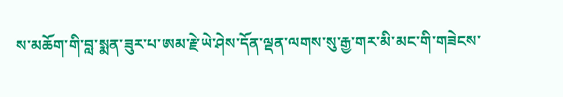ས་མཆོག་གི་བླ་སྨན་ཟུར་པ་ཨམ་རྗེ་ཡེ་ཤེས་དོན་ལྡན་ལགས་སུ་རྒྱ་གར་མི་མང་གི་གཟེངས་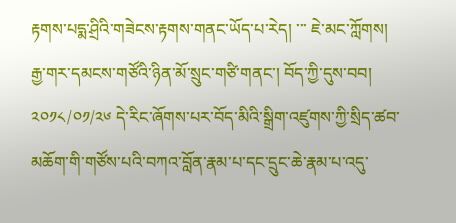རྟགས་པདྨ་ཤྲིའི་གཟེངས་རྟགས་གནང་ཡོད་པ་རེད། ་་་ ཇེ་མང་ཀློགས།
རྒྱ་གར་དམངས་གཙོའི་ཉིན་མོ་སྲུང་གཙི་གནང་། བོད་ཀྱི་དུས་བབ། ༢༠༡༨/༠༡/༢༦ དེ་རིང་ཞོགས་པར་བོད་མིའི་སྒྲིག་འཛུགས་ཀྱི་སྲིད་ཚབ་མཆོག་གི་གཙོས་པའི་བཀའ་བློན་རྣམ་པ་དང་དྲུང་ཆེ་རྣམ་པ་འདུ་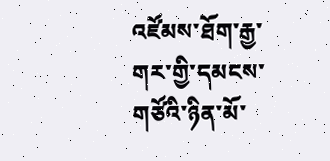འཛོམས་ཐོག་རྒྱ་གར་གྱི་དམངས་གཙོའི་ཉིན་མོ་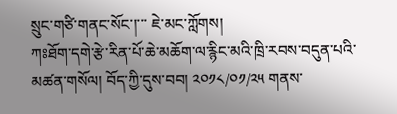སྲུང་གཙི་གནང་སོང་།་་་ ཇེ་མང་ཀློགས།
ཀཿཐོག་དགེ་རྩེ་རིན་པོ་ཆེ་མཆོག་ལ་རྙིང་མའི་ཁྲི་རབས་བདུན་པའི་མཚན་གསོལ། བོད་ཀྱི་དུས་བབ། ༢༠༡༨/༠༡/༢༥ གནས་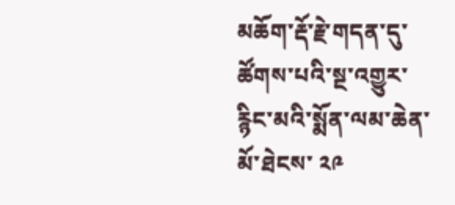མཆོག་རྡོ་རྗེ་གདན་དུ་ཚོགས་པའི་སྔ་འགྱུར་རྙིང་མའི་སྨོན་ལམ་ཆེན་མོ་ཐེངས་ ༢༩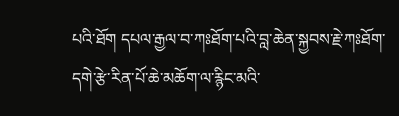པའི་ཐོག དཔལ་རྒྱལ་བ་ཀཿཐོག་པའི་བླ་ཆེན་སྐྱབས་རྗེ་ཀཿཐོག་དགེ་རྩེ་རིན་པོ་ཆེ་མཆོག་ལ་རྙིང་མའི་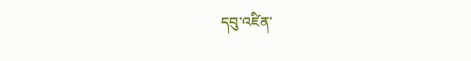དབུ་འཛིན་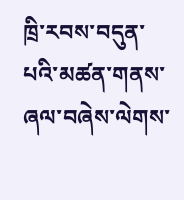ཁྲི་རབས་བདུན་པའི་མཚན་གནས་ཞལ་བཞེས་ལེགས་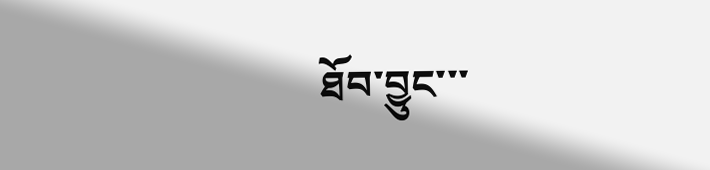ཐོབ་བྱུང་་་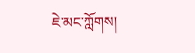ཇེ་མང་ཀློགས།